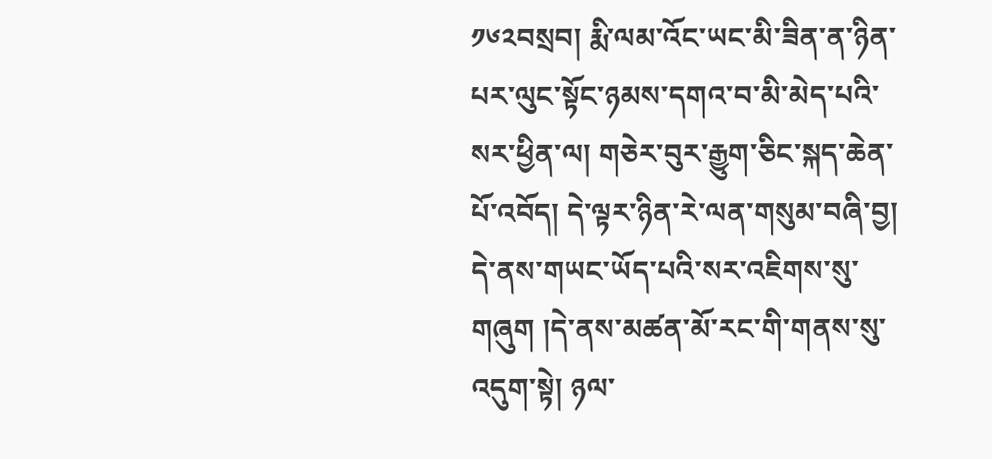༡༦༢བསྲབ། རྨི་ལམ་འོང་ཡང་མི་ཟིན་ན་ཉིན་པར་ལུང་སྟོང་ཉམས་དགའ་བ་མི་མེད་པའི་སར་ཕྱིན་ལ། གཅེར་བུར་རྒྱུག་ཅིང་སྐད་ཆེན་པོ་འབོད། དེ་ལྟར་ཉིན་རེ་ལན་གསུམ་བཞི་བྱ། དེ་ནས་གཡང་ཡོད་པའི་སར་འཇིགས་སུ་གཞུག །དེ་ནས་མཚན་མོ་རང་གི་གནས་སུ་འདུག་སྟེ། ཉལ་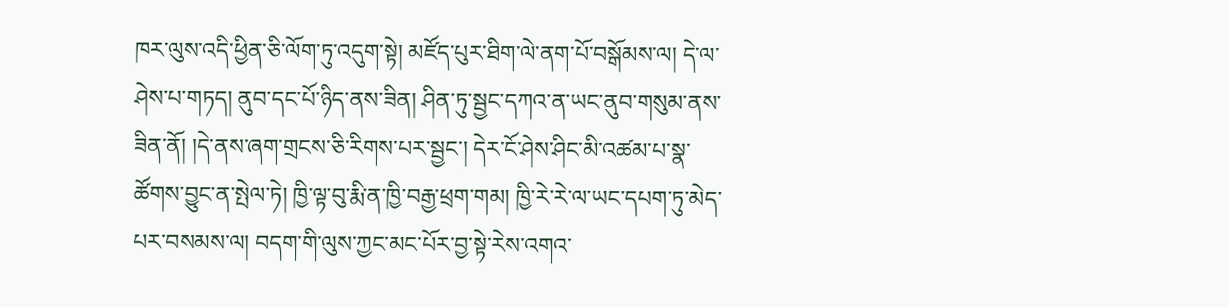ཁར་ལུས་འདི་ཕྱིན་ཅི་ལོག་ཏུ་འདུག་སྟེ། མཛོད་པུར་ཐིག་ལེ་ནག་པོ་བསྒོམས་ལ། དེ་ལ་ཤེས་པ་གཏད། ནུབ་དང་པོ་ཉིད་ནས་ཟིན། ཤིན་ཏུ་སྦྱང་དཀའ་ན་ཡང་ནུབ་གསུམ་ནས་ཟིན་ནོ། །དེ་ནས་ཞག་གྲངས་ཅི་རིགས་པར་སྦྱང་། དེར་ངོ་ཤེས་ཤིང་མི་འཚམ་པ་སྣ་ཚོགས་བྱུང་ན་སྤེལ་ཏེ། ཁྱི་ལྟ་བུ་རྨི་ན་ཁྱི་བརྒྱ་ཕྲག་གམ། ཁྱི་རེ་རེ་ལ་ཡང་དཔག་ཏུ་མེད་པར་བསམས་ལ། བདག་གི་ལུས་ཀྱང་མང་པོར་བྱ་སྟེ་རེས་འགའ་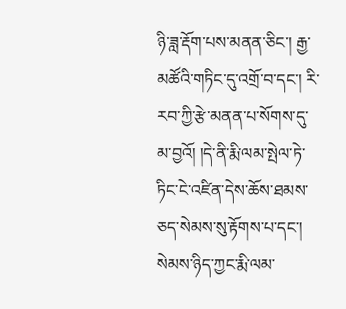ཉི་ཟླ་རྡོག་པས་མནན་ཅིང་། རྒྱ་མཚོའི་གཏིང་དུ་འགྲོ་བ་དང་། རི་རབ་ཀྱི་རྩེ་མནན་པ་སོགས་དུ་མ་བྱའོ། །དེ་ནི་རྨི་ལམ་སྤེལ་ཏེ་ཏིང་ངེ་འཛིན་དེས་ཆོས་ཐམས་ཅད་སེམས་སུ་རྟོགས་པ་དང་། སེམས་ཉིད་ཀྱང་རྨི་ལམ་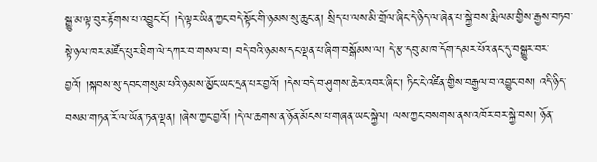སྒྱུ་མ་ལྟ་བུར་རྟོགས་པ་འབྱུང་ངོ་། །དེ་ལྟར་ཡིན་ཀྱང་བདེ་སྟོང་གི་ཉམས་སུ་ཆུང་ན། སྲིད་པ་ལས་མི་གྲོལ་ཞིང་དེ་ཉིད་ལ་ཞེན་པ་སྐྱེ་བས་རྨི་ལམ་གྱིས་རྒྱས་བཏབ་སྟེ་ཉལ་ཁར་མཛོད་པུར་ཐིག་ལེ་དཀར་བ་གསལ་བ། བདེ་བའི་ཉམས་དང་ལྡན་པ་ཞིག་བསྒོམས་ལ། དེ་རྩ་དབུ་མ་ཁ་དོག་དམར་པོའ་ནང་དུ་བསྒྱུར་བར་བྱའོ། །སྐབས་སུ་དབང་གསུམ་པའི་ཉམས་མྱོང་ཡང་དྲན་པར་བྱའོ། །དེས་བདེ་བ་ཤུགས་ཆེར་འབར་ཞིང་། ཏིང་ངེ་འཛིན་གྱིས་བརྒྱལ་བ་འབྱུང་བས། འདི་ཉིད་བསམ་གཏན་རོ་ལ་ཡོན་ཏན་ལྡན། །ཞེས་ཀྱང་བྱའོ། །དེ་ལ་ཆགས་ན་ཉོན་མོངས་པ་གཞན་ཡང་སྐྱེལ། ལས་ཀྱང་བསགས་ནས་འཁོར་བར་སྐྱེ་བས། ཉོན་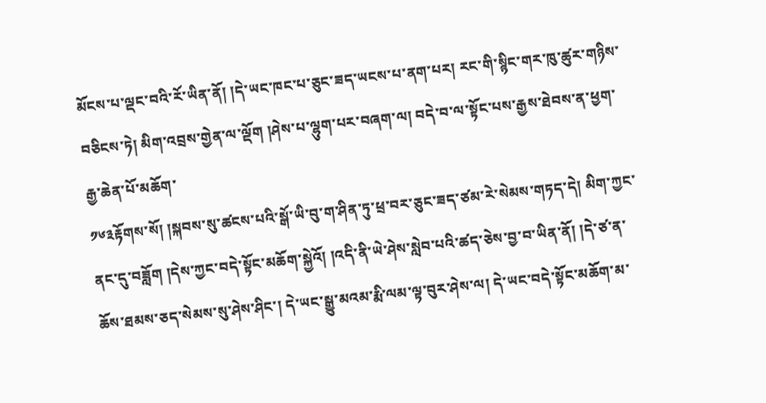མོངས་པ་ལྡང་བའི་རོ་ཡིན་ནོ། །དེ་ཡང་ཁང་པ་ཅུང་ཟད་ཡངས་པ་ནག་པར། རང་གི་སྙིང་གར་ཁུ་ཚུར་གཉིས་བཅིངས་ཏེ། མིག་འབྲས་གྱེན་ལ་ལྡོག །ཤེས་པ་ལྷུག་པར་བཞག་ལ། བདེ་བ་ལ་སྟོང་པས་རྒྱས་ཐེབས་ན་ཕྱག་རྒྱ་ཆེན་པོ་མཆོག་
༡༦༣རྟོགས་སོ། །སྐབས་སུ་ཚངས་པའི་སྒོ་ཡི་བུ་ག་ཤིན་ཏུ་ཕྲ་བར་ཅུང་ཟད་ཙམ་རེ་སེམས་གཏད་དེ། མིག་ཀྱང་ནང་དུ་བཟློག །དེས་ཀྱང་བདེ་སྟོང་མཆོག་སྐྱེའོ། །འདི་ནི་ཡེ་ཤེས་སླེབ་པའི་ཚད་ཅེས་བྱ་བ་ཡིན་ནོ། །དེ་ཙ་ན་ཆོས་ཐམས་ཅད་སེམས་སུ་ཤེས་ཤིང་། དེ་ཡང་སྒྱུ་མའམ་རྨི་ལམ་ལྟ་བུར་ཤེས་ལ། དེ་ཡང་བདེ་སྟོང་མཆོག་མ་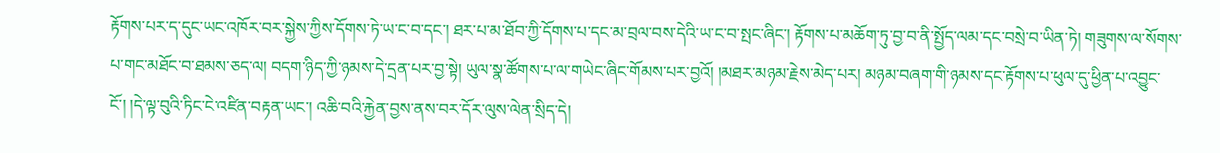རྟོགས་པར་ད་དུང་ཡང་འཁོར་བར་སྐྱེས་ཀྱིས་དོགས་ཏེ་ཡ་ང་བ་དང་། ཐར་པ་མ་ཐོབ་ཀྱི་དོགས་པ་དང་མ་བྲལ་བས་དེའི་ཡ་ང་བ་སྤང་ཞིང་། རྟོགས་པ་མཆོག་ཏུ་བྱ་བ་ནི་སྤྱོད་ལམ་དང་བསྲེ་བ་ཡིན་ཏེ། གཟུགས་ལ་སོགས་པ་གང་མཐོང་བ་ཐམས་ཅད་ལ། བདག་ཉིད་ཀྱི་ཉམས་དེ་དྲན་པར་བྱ་སྟེ། ཡུལ་སྣ་ཚོགས་པ་ལ་གཡེང་ཞིང་གོམས་པར་བྱའོ། །མཐར་མཉམ་རྗེས་མེད་པར། མཉམ་བཞག་གི་ཉམས་དང་རྟོགས་པ་ཕུལ་དུ་ཕྱིན་པ་འབྱུང་ངོ་། །དེ་ལྟ་བུའི་ཏིང་ངེ་འཛིན་བརྟན་ཡང་། འཆི་བའི་རྐྱེན་བྱས་ནས་བར་དོར་ལུས་ལེན་སྲིད་དེ།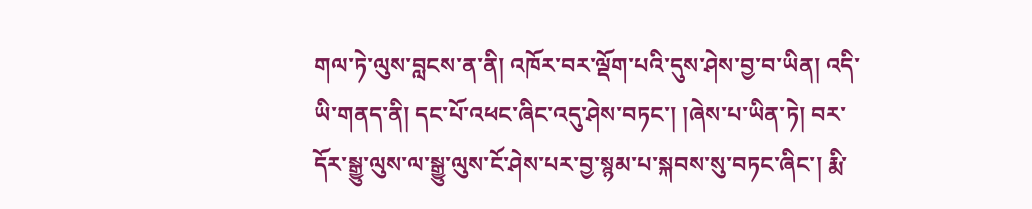གལ་ཏེ་ལུས་བླངས་ན་ནི། འཁོར་བར་ལྡོག་པའི་དུས་ཤེས་བྱ་བ་ཡིན། འདི་ཡི་གནད་ནི། དང་པོ་འཕང་ཞིང་འདུ་ཤེས་བཏང་། །ཞེས་པ་ཡིན་ཏེ། བར་དོར་སྒྱུ་ལུས་ལ་སྒྱུ་ལུས་ངོ་ཤེས་པར་བྱ་སྙམ་པ་སྐབས་སུ་བཏང་ཞིང་། རྨི་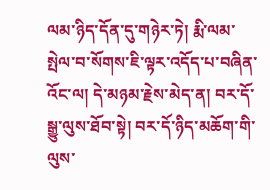ལམ་ཉིད་དོན་དུ་གཉེར་ཏེ། རྨི་ལམ་སྤེལ་བ་སོགས་ཇི་ལྟར་འདོད་པ་བཞིན་འོང་ལ། དེ་མཉམ་རྗེས་མེད་ན། བར་དོ་སྒྱུ་ལུས་ཐོབ་སྟེ། བར་དོ་ཉིད་མཆོག་གི་ལུས་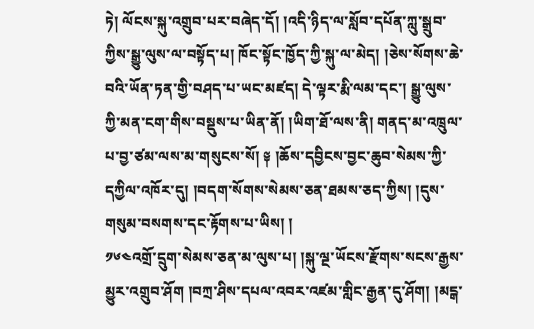ཏེ། ལོངས་སྐུ་འགྲུབ་པར་བཞེད་དོ། །འདི་ཉིད་ལ་སློབ་དཔོན་ཀླུ་སྒྲུབ་ཀྱིས་སྒྱུ་ལུས་ལ་བསྟོད་པ། ཁོང་སྟོང་ཁྱོད་ཀྱི་སྐུ་ལ་མེད། །ཅེས་སོགས་ཆེ་བའི་ཡོན་ཏན་གྱི་བཤད་པ་ཡང་མཛད། དེ་ལྟར་རྨི་ལམ་དང་། སྒྱུ་ལུས་ཀྱི་མན་ངག་གིས་བསྡུས་པ་ཡིན་ནོ། །ཡིག་ཐོ་ལས་ནི། གནད་མ་འཁྲུལ་པ་བྱ་ཙམ་ལས་མ་གསུངས་སོ། ༈ །ཆོས་དབྱིངས་བྱང་ཆུབ་སེམས་ཀྱི་དཀྱིལ་འཁོར་དུ། །བདག་སོགས་སེམས་ཅན་ཐམས་ཅད་ཀྱིས། །དུས་གསུམ་བསགས་དང་རྟོགས་པ་ཡིས། །
༡༦༤འགྲོ་དྲུག་སེམས་ཅན་མ་ལུས་པ། །སྐུ་ལྔ་ཡོངས་རྫོགས་སངས་རྒྱས་མྱུར་འགྲུབ་ཤོག །བཀྲ་ཤིས་དཔལ་འབར་འཛམ་གླིང་རྒྱན་དུ་ཤོག། །མངྒ་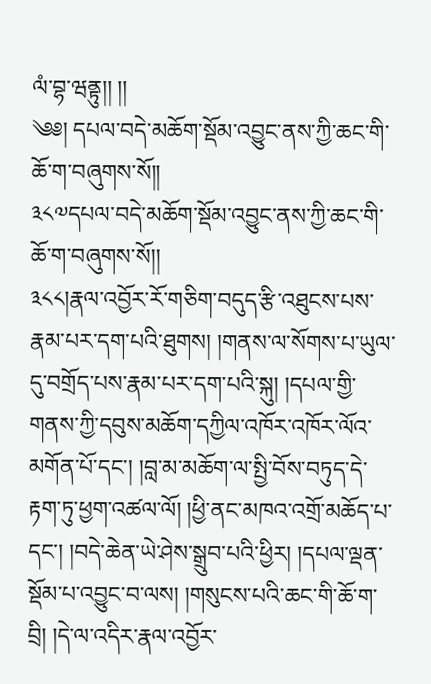ལཾ་བྷ་ཝནྟུ།། །།
༄༅། དཔལ་བདེ་མཆོག་སྡོམ་འབྱུང་ནས་ཀྱི་ཆང་གི་ཆོ་ག་བཞུགས་སོ༎
༣༨༧དཔལ་བདེ་མཆོག་སྡོམ་འབྱུང་ནས་ཀྱི་ཆང་གི་ཆོ་ག་བཞུགས་སོ།།
༣༨༨།རྣལ་འབྱོར་རོ་གཅིག་བདུད་རྩི་འཐུངས་པས་རྣམ་པར་དག་པའི་ཐུགས། །གནས་ལ་སོགས་པ་ཡུལ་དུ་བགྲོད་པས་རྣམ་པར་དག་པའི་སྐུ། །དཔལ་གྱི་གནས་ཀྱི་དབུས་མཆོག་དཀྱིལ་འཁོར་འཁོར་ལོའ་མགོན་པོ་དང་། །བླ་མ་མཆོག་ལ་སྤྱི་བོས་བཏུད་དེ་རྟག་ཏུ་ཕྱག་འཚལ་ལོ། །ཕྱི་ནང་མཁའ་འགྲོ་མཆོད་པ་དང་། །བདེ་ཆེན་ཡེ་ཤེས་སྒྲུབ་པའི་ཕྱིར། །དཔལ་ལྡན་སྡོམ་པ་འབྱུང་བ་ལས། །གསུངས་པའི་ཆང་གི་ཆོ་ག་བྲི། །དེ་ལ་འདིར་རྣལ་འབྱོར་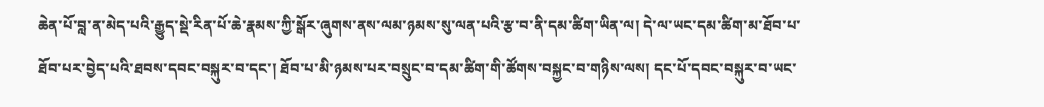ཆེན་པོ་བླ་ན་མེད་པའི་རྒྱུད་སྡེ་རིན་པོ་ཆེ་རྣམས་ཀྱི་སྒོར་ཞུགས་ནས་ལམ་ཉམས་སུ་ལན་པའི་རྩ་བ་ནི་དམ་ཚིག་ཡིན་ལ། དེ་ལ་ཡང་དམ་ཚིག་མ་ཐོབ་པ་ཐོབ་པར་བྱེད་པའི་ཐབས་དབང་བསྐུར་བ་དང་། ཐོབ་པ་མི་ཉམས་པར་བསྲུང་བ་དམ་ཚིག་གི་ཚོགས་བསྐྱང་བ་གཉིས་ལས། དང་པོ་དབང་བསྐུར་བ་ཡང་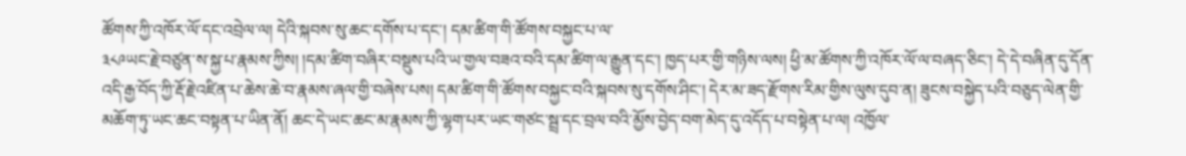ཚོགས་ཀྱི་འཁོར་ལོ་དང་འབྲེལ་ལ། དེའི་སྐབས་སུ་ཆང་དགོས་པ་དང་། དམ་ཚིག་གི་ཚོགས་བསྐྱང་པ་ལ་
༣༨༩ཡང་རྗེ་བཙུན་ས་སྐྱ་པ་རྣམས་ཀྱིས། །དམ་ཚིག་བཞིར་བསྡུས་པའི་ཡ་གྱལ་བཟའ་བའི་དམ་ཚིག་ལ་རྒྱུན་དང་། ཁྱད་པར་གྱི་གཉིས་ལས། ཕྱི་མ་ཚོགས་ཀྱི་འཁོར་ལོ་ལ་བཞད་ཅིང་། དེ་དེ་བཞིན་དུ་དོན་འདི་རྒྱ་བོད་ཀྱི་རྡོ་རྗེ་འཛིན་པ་ཆེས་ཆེ་བ་རྣམས་ཞལ་གྱི་བཞེས་པས། དམ་ཚིག་གི་ཚོགས་བསྐྱང་བའི་སྐབས་སུ་དགོས་ཤིང་། དེར་མ་ཟད་རྫོགས་རིམ་གྱིས་ལུས་དུབ་ན། ཟུངས་བསྐྱེད་པའི་བཅུད་ལེན་གྱི་མཆོག་ཏུ་ཡང་ཆང་བསྟན་པ་ཡིན་ནོ། ཆང་དེ་ཡང་ཆང་མ་རྣམས་ཀྱི་ལྷག་པར་ཡང་གཙང་སྦྲ་དང་བྲལ་བའི་མྱོས་བྱེད་བག་མེད་དུ་འདོད་པ་བསྟེན་པ་ལ། འཁྱོལ་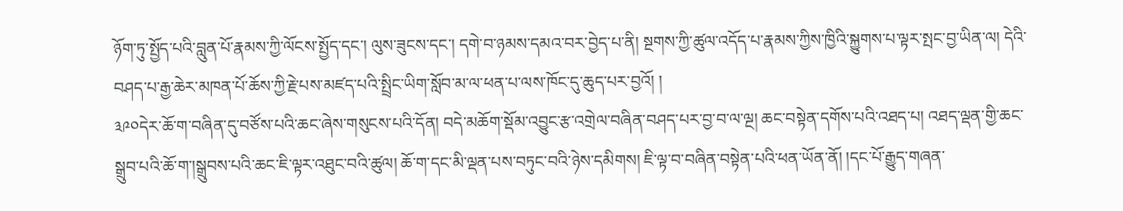ཉོག་ཏུ་སྤྱོད་པའི་བླུན་པོ་རྣམས་ཀྱི་ལོངས་སྤྱོད་དང་། ལུས་ཟུངས་དང་། དགེ་བ་ཉམས་དམའ་བར་བྱེད་པ་ནི། སྔགས་ཀྱི་ཚུལ་འདོད་པ་རྣམས་ཀྱིས་ཁྱིའི་སྐྱུགས་པ་ལྟར་སྤང་བྱ་ཡིན་ལ། དེའི་བཤད་པ་རྒྱ་ཆེར་མཁན་པོ་ཆོས་ཀྱི་རྗེ་པས་མཛད་པའི་སྤྲིང་ཡིག་སློབ་མ་ལ་ཕན་པ་ལས་ཁོང་དུ་ཆུད་པར་བྱའོ། །
༣༩༠དེར་ཆོ་ག་བཞིན་དུ་བཙོས་པའི་ཆང་ཞེས་གསུངས་པའི་དོན། བདེ་མཆོག་སྡོམ་འབྱུང་རྩ་འགྲེལ་བཞིན་བཤད་པར་བྱ་བ་ལ་ལྔ། ཆང་བསྟེན་དགོས་པའི་འཐད་པ། འཐད་ལྡན་གྱི་ཆང་སྒྲུབ་པའི་ཆོ་ག་།སྒྲུབས་པའི་ཆང་ཇི་ལྟར་འཐུང་བའི་ཚུལ། ཆོ་ག་དང་མི་ལྡན་པས་བཏུང་བའི་ཉེས་དམིགས། ཇི་ལྟ་བ་བཞིན་བསྟེན་པའི་ཕན་ཡོན་ནོ། །དང་པོ་རྒྱུད་གཞན་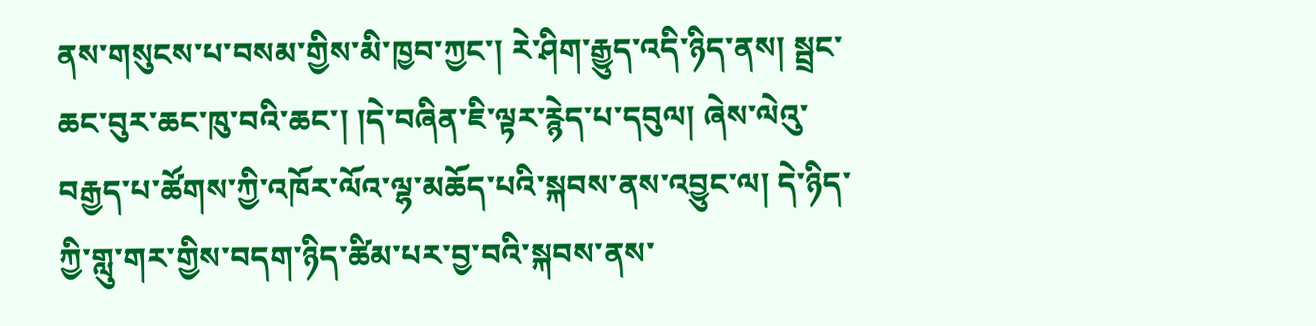ནས་གསུངས་པ་བསམ་གྱིས་མི་ཁྱབ་ཀྱང་། རེ་ཤིག་རྒྱུད་འདི་ཉིད་ནས། སྦྲང་ཆང་བུར་ཆང་ཁུ་བའི་ཆང་། །དེ་བཞིན་ཇི་ལྟར་རྙེད་པ་དབུལ། ཞེས་ལེའུ་བརྒྱད་པ་ཚོགས་ཀྱི་འཁོར་ལོའ་ལྷ་མཆོད་པའི་སྐབས་ནས་འབྱུང་ལ། དེ་ཉིད་ཀྱི་གླུ་གར་གྱིས་བདག་ཉིད་ཚིམ་པར་བྱ་བའི་སྐབས་ནས་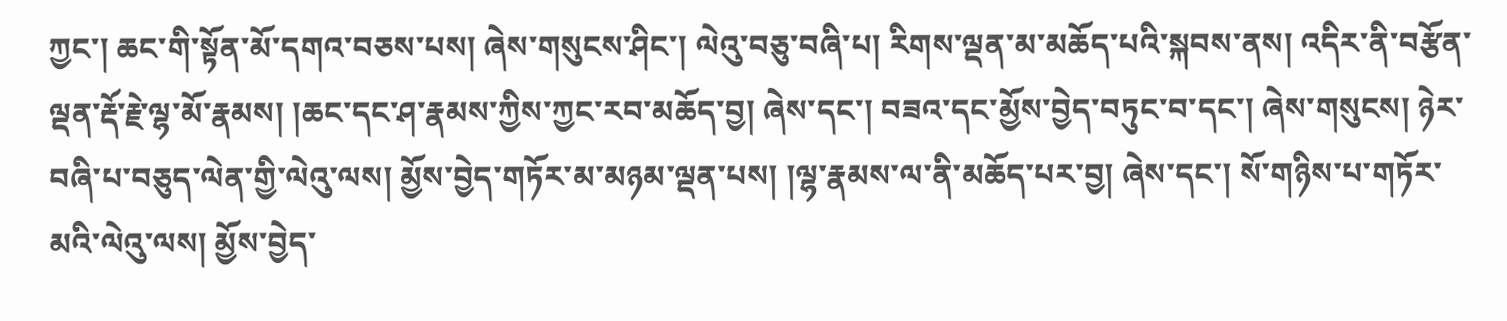ཀྱང་། ཆང་གི་སྟོན་མོ་དགའ་བཅས་པས། ཞེས་གསུངས་ཤིང་། ལེའུ་བཅུ་བཞི་པ། རིགས་ལྡན་མ་མཆོད་པའི་སྐབས་ནས། འདིར་ནི་བརྩོན་ལྡན་རྡོ་རྗེ་ལྷ་མོ་རྣམས། །ཆང་དང་ཤ་རྣམས་ཀྱིས་ཀྱང་རབ་མཆོད་བྱ། ཞེས་དང་། བཟའ་དང་མྱོས་བྱེད་བཏུང་བ་དང་། ཞེས་གསུངས། ཉེར་བཞི་པ་བཅུད་ལེན་གྱི་ལེའུ་ལས། མྱོས་བྱེད་གཏོར་མ་མཉམ་ལྡན་པས། །ལྷ་རྣམས་ལ་ནི་མཆོད་པར་བྱ། ཞེས་དང་། སོ་གཉིས་པ་གཏོར་མའི་ལེའུ་ལས། མྱོས་བྱེད་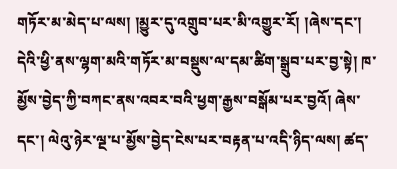གཏོར་མ་མེད་པ་ལས། །མྱུར་དུ་འགྲུབ་པར་མི་འགྱུར་རོ། །ཞེས་དང་། དེའི་ཕྱི་ནས་ལྷག་མའི་གཏོར་མ་བསྡུས་ལ་དམ་ཚིག་སྒྲུབ་པར་བྱ་སྟེ། ཁ་མྱོས་བྱེད་ཀྱི་བཀང་ནས་འབར་བའི་ཕྱག་རྒྱས་བསྒོམ་པར་བྱའོ། ཞེས་དང་། ལེའུ་ཉེར་ལྔ་པ་མྱོས་བྱེད་ངེས་པར་བརྟན་པ་འདི་ཉིད་ལས། ཚད་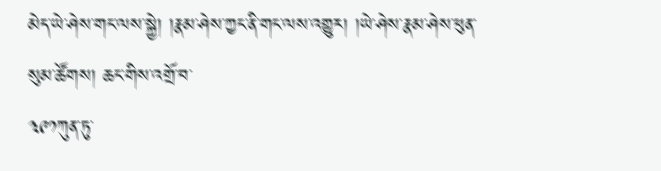མེད་ཡེ་ཤེས་གང་ལས་སྐྱེ། །རྣམ་ཤེས་ཀྱང་ནི་གང་ལས་འགྱུར། །ཡེ་ཤེས་རྣམ་ཤེས་ཕུན་སུམ་ཚོགས། ཆང་གིས་འགྲོ་བ་
༣༩༡ཀུན་ཏུ་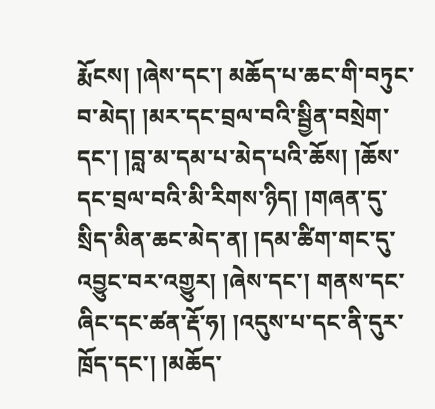རྨོངས། །ཞེས་དང་། མཆོད་པ་ཆང་གི་བཏུང་བ་མེད། །མར་དང་བྲལ་བའི་སྦྱིན་བསྲེག་དང་། །བླ་མ་དམ་པ་མེད་པའི་ཆོས། །ཆོས་དང་བྲལ་བའི་མི་རིགས་ཉིད། །གཞན་དུ་སྲིད་མིན་ཆང་མེད་ན། །དམ་ཚིག་གང་དུ་འབྱུང་བར་འགྱུར། །ཞེས་དང་། གནས་དང་ཞིང་དང་ཚན་རྡོ་ཧ། །འདུས་པ་དང་ནི་དུར་ཁྲོད་དང་། །མཆོད་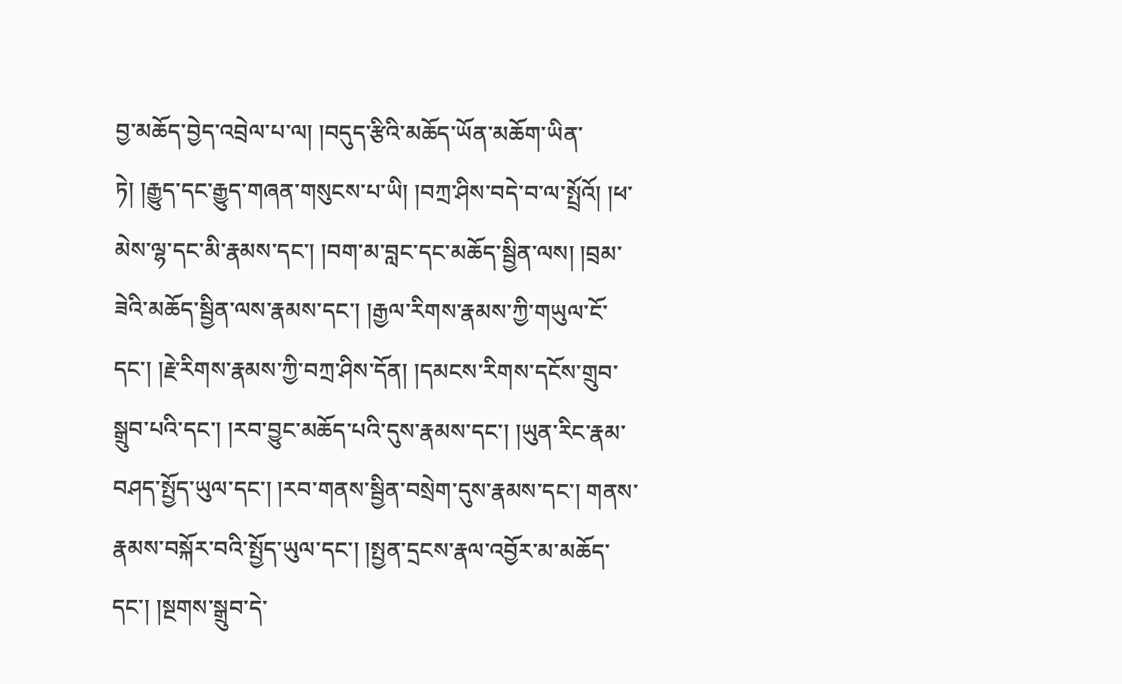བྱ་མཆོད་བྱེད་འབྲེལ་པ་ལ། །བདུད་རྩིའི་མཆོད་ཡོན་མཆོག་ཡིན་ཏེ། །རྒྱུད་དང་རྒྱུད་གཞན་གསུངས་པ་ཡི། །བཀྲ་ཤིས་བདེ་བ་ལ་སྤྲོའོ། །ཕ་མེས་ལྷ་དང་མི་རྣམས་དང་། །བག་མ་བླང་དང་མཆོད་སྦྱིན་ལས། །བྲམ་ཟེའི་མཆོད་སྦྱིན་ལས་རྣམས་དང་། །རྒྱལ་རིགས་རྣམས་ཀྱི་གཡུལ་ངོ་དང་། །རྗེ་རིགས་རྣམས་ཀྱི་བཀྲ་ཤིས་དོན། །དམངས་རིགས་དངོས་གྲུབ་སྒྲུབ་པའི་དང་། །རབ་བྱུང་མཆོད་པའི་དུས་རྣམས་དང་། །ཡུན་རིང་རྣམ་བཤད་སྤྱོད་ཡུལ་དང་། །རབ་གནས་སྦྱིན་བསྲེག་དུས་རྣམས་དང་། གནས་རྣམས་བསྐོར་བའི་སྤྱོད་ཡུལ་དང་། །སྤྱན་དྲངས་རྣལ་འབྱོར་མ་མཆོད་དང་། །སྔགས་སྒྲུབ་དེ་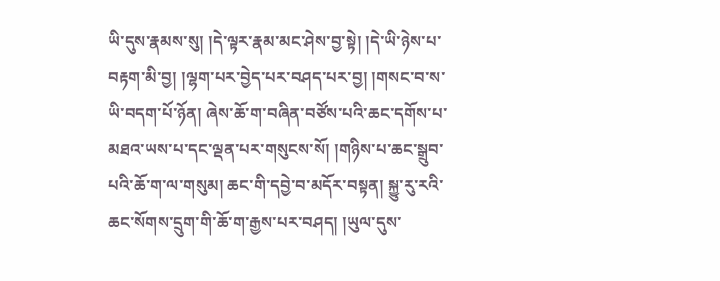ཡི་དུས་རྣམས་སུ། །དེ་ལྟར་རྣམ་མང་ཤེས་བྱ་སྟེ། །དེ་ཡི་ཉེས་པ་བརྟག་མི་བྱ། །ལྷག་པར་བྱེད་པར་བཤད་པར་བྱ། །གསང་བ་ས་ཡི་བདག་པོ་ཉོན། ཞེས་ཆོ་ག་བཞིན་བཙོས་པའི་ཆང་དགོས་པ་མཐའ་ཡས་པ་དང་ལྡན་པར་གསུངས་སོ། །གཉིས་པ་ཆང་སྒྲུབ་པའི་ཆོ་ག་ལ་གསུམ། ཆང་གི་དབྱེ་བ་མདོར་བསྟན། སྐྱུ་རུ་རའི་ཆང་སོགས་དྲུག་གི་ཆོ་ག་རྒྱས་པར་བཤད། །ཡུལ་དུས་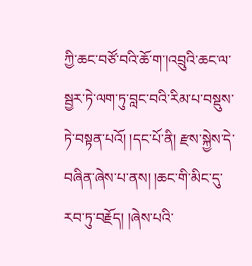ཀྱི་ཆང་བཙོ་བའི་ཆོ་ག་།འབྲུའི་ཆང་ལ་སྦྱར་ཏེ་ལག་ཏུ་བླང་བའི་རིམ་པ་བསྡུས་ཏེ་བསྟན་པའོ། །དང་པོ་ནི། རྫས་སྐྱེས་དེ་བཞིན་ཞེས་པ་ནས། །ཆང་གི་མིང་དུ་རབ་ཏུ་བརྗོད། །ཞེས་པའི་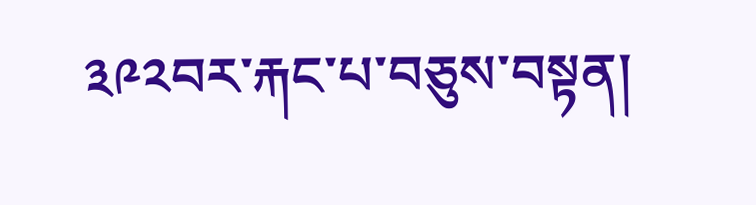༣༩༢བར་རྐང་པ་བཅུས་བསྟན།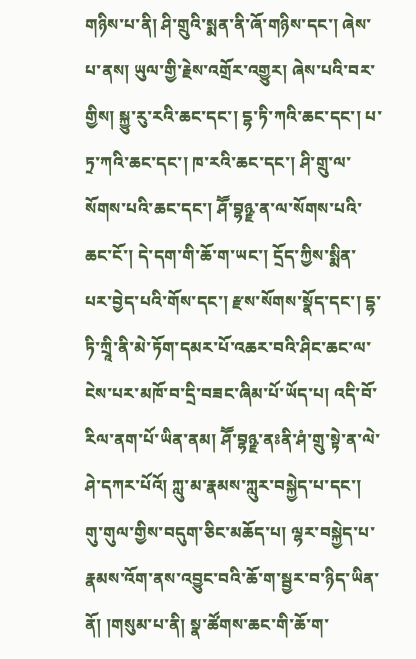གཉིས་པ་ནི། ཤི་གྲུའི་སྨན་ནི་ཞོ་གཉིས་དང་། ཞེས་པ་ནས། ཡུལ་གྱི་རྗེས་འགྲོར་འགྱུར། ཞེས་པའི་བར་གྱིས། སྐྱུ་རུ་རའི་ཆང་དང་། དྷ་ཏི་ཀའི་ཆང་དང་། པ་ཏྲ་ཀའི་ཆང་དང་། ཁ་རའི་ཆང་དང་། ཤི་གྲུ་ལ་སོགས་པའི་ཆང་དང་། ཤཽ་བྷཉྫ་ན་ལ་སོགས་པའི་ཆང་ངོ་། དེ་དག་གི་ཆོ་ག་ཡང་། དྲོད་ཀྱིས་སྨིན་པར་བྱེད་པའི་གོས་དང་། རྫས་སོགས་སྣོད་དང་། དྷ་ཏི་ཀྲཱི་ནི་མེ་ཏོག་དམར་པོ་འཆར་བའི་ཤིང་ཆང་ལ་ངེས་པར་མཁོ་བ་དྲི་བཟང་ཞིམ་པོ་ཡོད་པ། འདི་བོ་རིལ་ནག་པོ་ཡིན་ནམ། ཤཽ་བྷཉྫ་ནཿནི་ཤཾ་གྲུ་སྟེ་ན་ལེ་ཤེ་དཀར་པོའོ། ཀླུ་མ་རྣམས་ཀླུར་བསྐྱེད་པ་དང་། གུ་གུལ་གྱིས་བདུག་ཅིང་མཆོད་པ། ལྷར་བསྐྱེད་པ་རྣམས་འོག་ནས་འབྱུང་བའི་ཆོ་ག་སྦྱར་བ་ཉིད་ཡིན་ནོ། །གསུམ་པ་ནི། སྣ་ཚོགས་ཆང་གི་ཆོ་ག་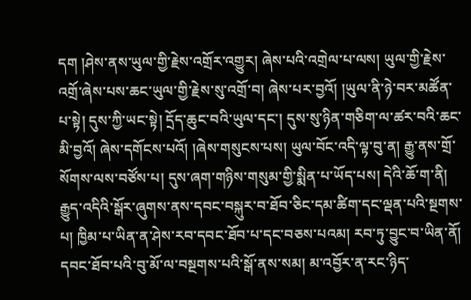དག །ཤེས་ནས་ཡུལ་གྱི་རྗེས་འགྲོར་འགྱུར། ཞེས་པའི་འགྲེལ་པ་ལས། ཡུལ་གྱི་རྗེས་འགྲོ་ཞེས་པས་ཆང་ཡུལ་གྱི་རྗེས་སུ་འགྲོ་བ། ཞེས་པར་བྱའོ། །ཡུལ་ནི་ཉེ་བར་མཚོན་པ་སྟེ། དུས་ཀྱི་ཡང་སྟེ། དྲོད་ཆུང་བའི་ཡུལ་དང་། དུས་སུ་ཉིན་གཅིག་ལ་ཚར་བའི་ཆང་མི་བྱའོ། ཞེས་དགོངས་པའོ། །ཞེས་གསུངས་པས། ཡུལ་བོང་འདི་ལྟ་བུ་ན། རྒྱུ་ནས་གྲོ་སོགས་ལས་བཙོས་པ། དུས་ཞག་གཉིས་གསུམ་གྱི་སྨིན་པ་ཡོད་པས། དེའི་ཆོ་ག་ནི། རྒྱུད་འདིའི་སྒོར་ཞུགས་ནས་དབང་བསྐུར་བ་ཐོབ་ཅིང་དམ་ཚིག་དང་ལྡན་པའི་སྔགས་པ། ཁྱིམ་པ་ཡིན་ན་ཤེས་རབ་དབང་ཐོབ་པ་དང་བཅས་པའམ། རབ་ཏུ་བྱུང་བ་ཡིན་ནོ། དབང་ཐོབ་པའི་བུ་མོ་ལ་བསྔགས་པའི་སྒོ་ནས་སམ། མ་འབྱོར་ན་རང་ཉིད་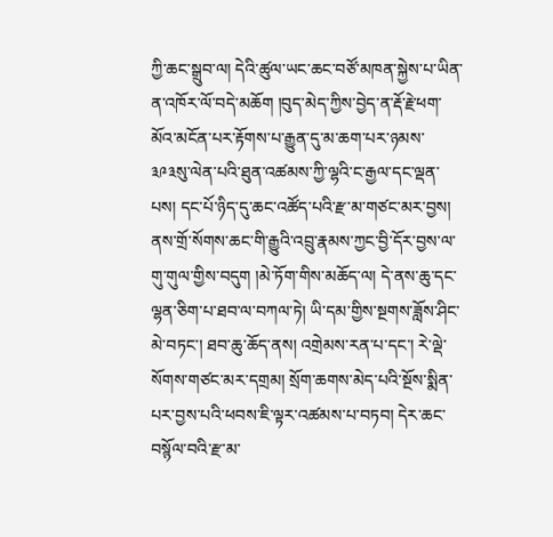ཀྱི་ཆང་སྒྲུབ་ལ། དེའི་ཚུལ་ཡང་ཆང་བཙོ་མཁན་སྐྱེས་པ་ཡིན་ན་འཁོར་ལོ་བདེ་མཆོག །བུད་མེད་ཀྱིས་བྱེད་ན་རྡོ་རྗེ་ཕག་མོའ་མངོན་པར་རྟོགས་པ་རྒྱུན་དུ་མ་ཆག་པར་ཉམས་
༣༩༣སུ་ལེན་པའི་ཐུན་འཚམས་ཀྱི་ལྷའི་ང་རྒྱལ་དང་ལྡན་པས། དང་པོ་ཉིད་དུ་ཆང་འཚོད་པའི་རྫ་མ་གཙང་མར་བྱས། ནས་གྲོ་སོགས་ཆང་གི་རྒྱུའི་འབྲུ་རྣམས་ཀྱང་བྱི་དོར་བྱས་ལ་གུ་གུལ་གྱིས་བདུག །མེ་ཏོག་གིས་མཆོད་ལ། དེ་ནས་ཆུ་དང་ལྷན་ཅིག་པ་ཐབ་ལ་བཀལ་ཏེ། ཡི་དམ་གྱིས་སྔགས་ཟློས་ཤིང་མེ་བཏང་། ཐབ་ཆུ་ཆོད་ནས། འགྲེམས་རན་པ་དང་། རེ་ལྡེ་སོགས་གཙང་མར་དགྲམ། སྲོག་ཆགས་མེད་པའི་སྔོས་སྨིན་པར་བྱས་པའི་ཕབས་ཇི་ལྟར་འཚམས་པ་བཏབ། དེར་ཆང་བསྙོལ་བའི་རྫ་མ་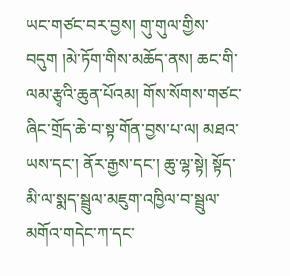ཡང་གཙང་བར་བྱས། གུ་གུལ་གྱིས་བདུག །མེ་ཏོག་གིས་མཆོད་ནས། ཆང་གི་ལམ་རྩྭའི་ཆུན་པོའམ། གོས་སོགས་གཙང་ཞིང་གྲོད་ཆེ་བ་སྟ་གོན་བྱས་པ་ལ། མཐའ་ཡས་དང་། ནོར་རྒྱས་དང་། ཆུ་ལྷ་སྟེ། སྟོད་མི་ལ་སྨད་སྦྲུལ་མཇུག་འཁྱིལ་བ་སྦྲུལ་མགོའ་གདེང་ཀ་དང་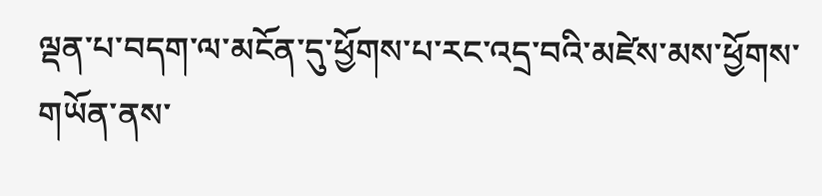ལྡན་པ་བདག་ལ་མངོན་དུ་ཕྱོགས་པ་རང་འདྲ་བའི་མཛེས་མས་ཕྱོགས་གཡོན་ནས་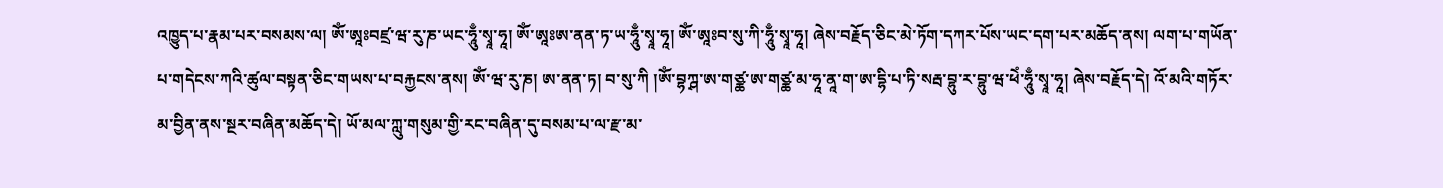འཁྱུད་པ་རྣམ་པར་བསམས་ལ། ༀ་ཨཱཿབཛྲ་ཝ་རུ་ཎ་ཡང་ཧཱུྃ་སྭཱ་ཧཱ། ༀ་ཨཱཿཨ་ནན་ཏ་ཡ་ཧཱུྃ་སྭཱ་ཧཱ། ༀ་ཨཱཿབ་སུ་ཀི་ཧཱུྃ་སྭཱ་ཧཱ། ཞེས་བརྗོད་ཅིང་མེ་ཏོག་དཀར་པོས་ཡང་དག་པར་མཆོད་ནས། ལག་པ་གཡོན་པ་གདེངས་ཀའི་ཚུལ་བསྟན་ཅིང་གཡས་པ་བརྐྱངས་ནས། ༀ་ཝ་རུ་ཎ། ཨ་ནན་ཏ། བ་སུ་ཀི །ༀ་བྷཀྴ་ཨ་གཙྪ་ཨ་གཙྪ་མ་ཧཱ་ནཱ་ག་ཨ་དྷི་པ་ཏི་སརྦ་བྷུ་ར་བྷུ་ཝ་ཕེཾ་ཧཱུྃ་སྭཱ་ཧཱ། ཞེས་བརྗོད་དེ། འོ་མའི་གཏོར་མ་བྱིན་ནས་སྔར་བཞིན་མཆོད་དེ། ཡོ་མལ་ཀླུ་གསུམ་གྱི་རང་བཞིན་དུ་བསམ་པ་ལ་རྫ་མ་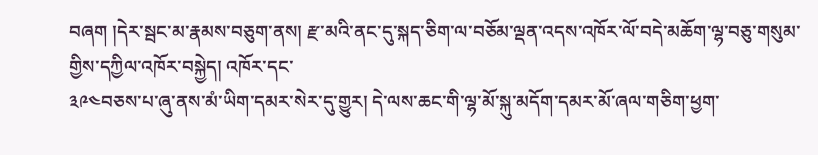བཞག །དེར་སྦང་མ་རྣམས་བཅུག་ནས། རྫ་མའི་ནང་དུ་སྐད་ཅིག་ལ་བཅོམ་ལྡན་འདས་འཁོར་ལོ་བདེ་མཆོག་ལྷ་བཅུ་གསུམ་གྱིས་དཀྱིལ་འཁོར་བསྐྱེད། འཁོར་དང་
༣༩༤བཅས་པ་ཞུ་ནས་མཾ་ཡིག་དམར་སེར་དུ་གྱུར། དེ་ལས་ཆང་གི་ལྷ་མོ་སྐུ་མདོག་དམར་མོ་ཞལ་གཅིག་ཕྱག་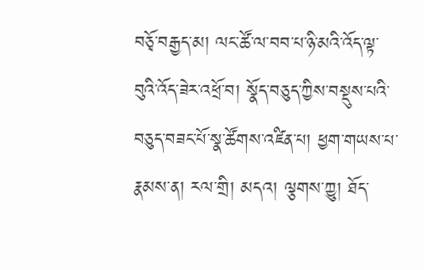བཅྭོ་བརྒྱད་མ། ལང་ཚོ་ལ་བབ་པ་ཉི་མའི་འོད་ལྟ་བུའི་འོད་ཟེར་འཕྲོ་བ། སྣོད་བཅུད་ཀྱིས་བསྡུས་པའི་བཅུད་བཟང་པོ་སྣ་ཚོགས་འཛིན་པ། ཕྱག་གཡས་པ་རྣམས་ན། རལ་གྲི། མདའ། ལྕགས་ཀྱུ། ཐོད་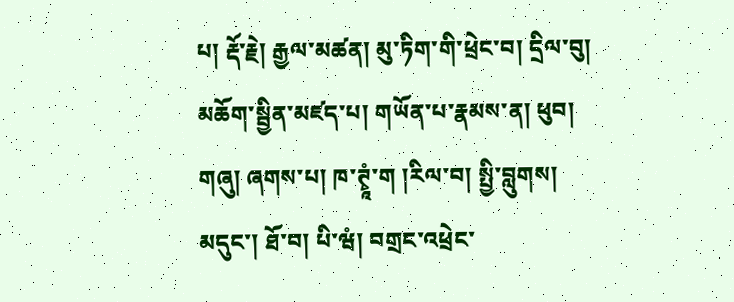པ། རྡོ་རྗེ། རྒྱལ་མཚན། མུ་ཏིག་གི་ཕྲེང་བ། དྲིལ་བུ། མཆོག་སྦྱིན་མཛད་པ། གཡོན་པ་རྣམས་ན། ཕུབ། གཞུ། ཞགས་པ། ཁ་ཊྭཱཾ་ག །རིལ་བ། སྤྱི་བླུགས། མདུང་། ཐོ་བ། པི་ཝཾ། བགྲང་འཕྲེང་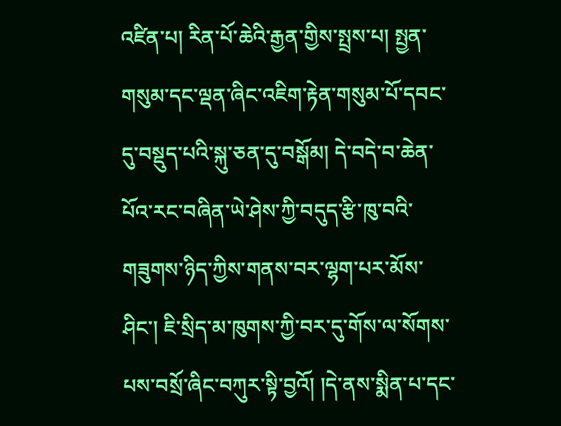འཛིན་པ། རིན་པོ་ཆེའི་རྒྱན་གྱིས་སྤྲས་པ། སྤྱན་གསུམ་དང་ལྡན་ཞིང་འཇིག་རྟེན་གསུམ་པོ་དབང་དུ་བསྡུད་པའི་སྐུ་ཅན་དུ་བསྒོམ། དེ་བདེ་བ་ཆེན་པོའ་རང་བཞིན་ཡེ་ཤེས་ཀྱི་བདུད་རྩི་ཁུ་བའི་གཟུགས་ཉིད་ཀྱིས་གནས་བར་ལྷག་པར་མོས་ཤིང་། ཇི་སྲིད་མ་ཁུགས་ཀྱི་བར་དུ་གོས་ལ་སོགས་པས་བསྲོ་ཞིང་བཀུར་སྟི་བྱའོ། །དེ་ནས་སྨིན་པ་དང་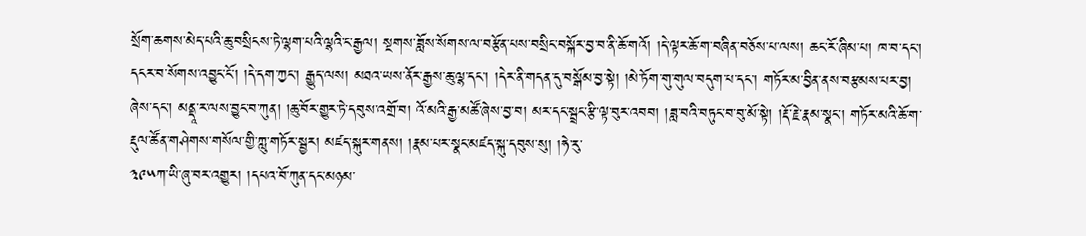སྲོག་ཆགས་མེད་པའི་ཆུ་བསྲིངས་ཏེ་ལྷག་པའི་ལྷའི་ང་རྒྱལ། སྔགས་ཟློས་སོགས་ལ་བརྩོན་པས་བསྲིང་བསྐོར་བྱ་བ་ནི་ཆོ་གའོ། །དེ་ལྟར་ཆོ་ག་བཞིན་བཅོས་པ་ལས། ཆང་རོ་ཞིམ་པ། ཁ་བ་དང་། དངར་བ་སོགས་འབྱུང་ངོ་། །དེ་དག་ཀྱང་། རྒྱུད་ལས། མཐའ་ཡས་ནོར་རྒྱས་ཆུ་ལྷ་དང་། །དེར་ནི་གདན་དུ་བསྒོམ་བྱ་སྟེ། །མེ་ཏོག་གུ་གུལ་བདུག་པ་དང་། གཏོར་མ་བྱིན་ནས་བརྩམས་པར་བྱ། ཞེས་དང་། མནྡཱ་ར་ལས་བྱུང་བ་ཀུན། །ཆུ་བོར་གྱུར་ཏེ་དབུས་འགྲོ་བ། འོ་མའི་རྒྱ་མཚོ་ཞེས་བྱ་བ། མར་དང་སྦྲང་རྩི་ལྟ་བུར་འབབ། །ཟླ་བའི་བཏུང་བ་བུ་མོ་སྟེ། །རྡོ་རྗེ་རྣམ་སྣང་། གཏོར་མའི་ཆོ་ག་རྡུལ་ཚོན་གཤེགས་གསོལ་གྱི་ཀླུ་གཏོར་སྦྱར། མཛད་སྐུར་གནས། །རྣམ་པར་སྣང་མཛད་སྐུ་དབུས་སུ། །ཧེ་རུ་
༣༩༥ཀ་ཡི་ཞུ་བར་འགྱུར། །དཔའ་བོ་ཀུན་དང་མཉམ་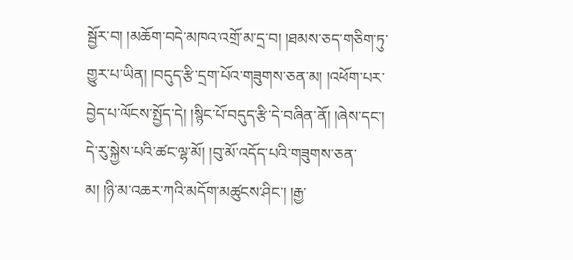སྦྱོར་བ། །མཆོག་བདེ་མཁའ་འགྲོ་མ་དྲ་བ། །ཐམས་ཅད་གཅིག་ཏུ་གྱུར་པ་ཡིན། །བདུད་རྩི་དྲག་པོའ་གཟུགས་ཅན་མ། །འཕོག་པར་བྱེད་པ་ལོངས་སྤྱོད་དེ། །སྙིང་པོ་བདུད་རྩི་དེ་བཞིན་ནོ། །ཞེས་དང་། དེ་རུ་སྐྱེས་པའི་ཚང་ལྷ་མོ། །བུ་མོ་འདོད་པའི་གཟུགས་ཅན་མ། །ཉི་མ་འཆར་ཀའི་མདོག་མཚུངས་ཤིང་། །རྒྱ་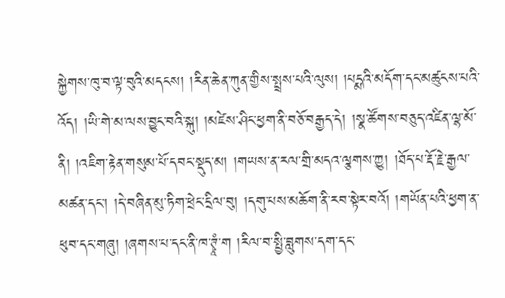སྐྱེགས་ཁུ་བ་ལྟ་བུའི་མདངས། །རིན་ཆེན་ཀུན་གྱིས་སྤྲས་པའི་ལུས། །པདྨའི་མདོག་དང་མཚུངས་པའི་འོད། །ཡི་གེ་མ་ལས་བྱུང་བའི་སྐུ། །མཛེས་ཤིང་ཕྱག་ནི་བཅོ་བརྒྱད་དེ། །སྣ་ཚོགས་བཅུད་འཛིན་ལྷ་མོ་ནི། །འཇིག་རྟེན་གསུམ་པོ་དབང་སྡུད་མ། །གཡས་ན་རལ་གྲི་མདའ་ལྕགས་ཀྱུ། །ཐོད་པ་རྡོ་རྗེ་རྒྱལ་མཚན་དང་། །དེ་བཞིན་མུ་ཏིག་ཕྲེང་དྲིལ་བུ། །དགུ་པས་མཆོག་ནི་རབ་སྟེར་བའོ། །གཡོན་པའི་ཕྱག་ན་ཕུབ་དང་གཞུ། །ཞགས་པ་དང་ནི་ཁ་ཊྭཱཾ་ག །རིལ་བ་སྤྱི་བླུགས་དག་དང་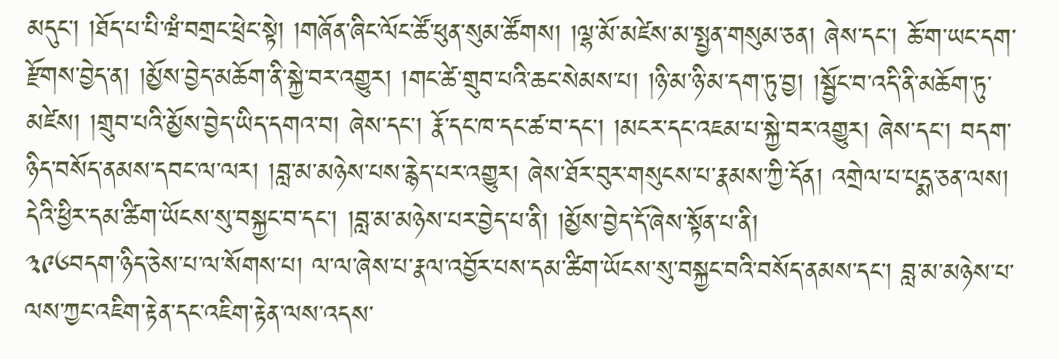མདུང་། །ཐོད་པ་པི་ཝཾ་བགྲང་ཕྲེང་སྟེ། །གཞོན་ཞིང་ལོང་ཚོ་ཕུན་སུམ་ཚོགས། །ལྷ་མོ་མཛེས་མ་སྤྱན་གསུམ་ཅན། ཞེས་དང་། ཆོ་ག་ཡང་དག་རྫོགས་བྱེད་ན། །མྱོས་བྱེད་མཆོག་ནི་སྐྱེ་བར་འགྱུར། །གང་ཚེ་གྲུབ་པའི་ཆང་སེམས་པ། །ཉི་མ་ཉི་མ་དག་ཏུ་བྱ། །སྦྱོང་བ་འདི་ནི་མཆོག་ཏུ་མཛེས། །གྲུབ་པའི་མྱོས་བྱེད་ཡིད་དགའ་བ། ཞེས་དང་། རྣོ་དང་ཁ་དང་ཚ་བ་དང་། །མངར་དང་འཇམ་པ་སྐྱེ་བར་འགྱུར། ཞེས་དང་། བདག་ཉིད་བསོད་ནམས་དབང་ལ་ལར། །བླ་མ་མཉེས་པས་རྙེད་པར་འགྱུར། ཞེས་ཐོར་བུར་གསུངས་པ་རྣམས་ཀྱི་དོན། འགྲེལ་པ་པདྨ་ཅན་ལས། དེའི་ཕྱིར་དམ་ཚིག་ཡོངས་སུ་བསྐྱང་བ་དང་། །བླ་མ་མཉེས་པར་བྱེད་པ་ནི། །མྱོས་བྱེད་དོ་ཞེས་སྟོན་པ་ནི།
༣༩༦བདག་ཉིད་ཅེས་པ་ལ་སོགས་པ། ལ་ལ་ཞེས་པ་རྣལ་འབྱོར་པས་དམ་ཚིག་ཡོངས་སུ་བསྐྱང་བའི་བསོད་ནམས་དང་། བླ་མ་མཉེས་པ་ལས་ཀྱང་འཇིག་རྟེན་དང་འཇིག་རྟེན་ལས་འདས་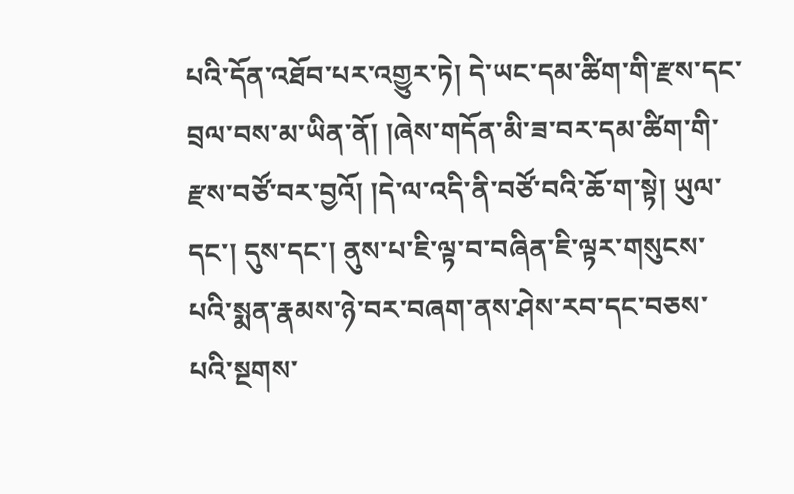པའི་དོན་འཐོབ་པར་འགྱུར་ཏེ། དེ་ཡང་དམ་ཚིག་གི་རྫས་དང་བྲལ་བས་མ་ཡིན་ནོ། །ཞེས་གདོན་མི་ཟ་བར་དམ་ཚིག་གི་རྫས་བཙོ་བར་བྱའོ། །དེ་ལ་འདི་ནི་བཙོ་བའི་ཆོ་ག་སྟེ། ཡུལ་དང་། དུས་དང་། ནུས་པ་ཇི་ལྟ་བ་བཞིན་ཇི་ལྟར་གསུངས་པའི་སྨན་རྣམས་ཉེ་བར་བཞག་ནས་ཤེས་རབ་དང་བཅས་པའི་སྔགས་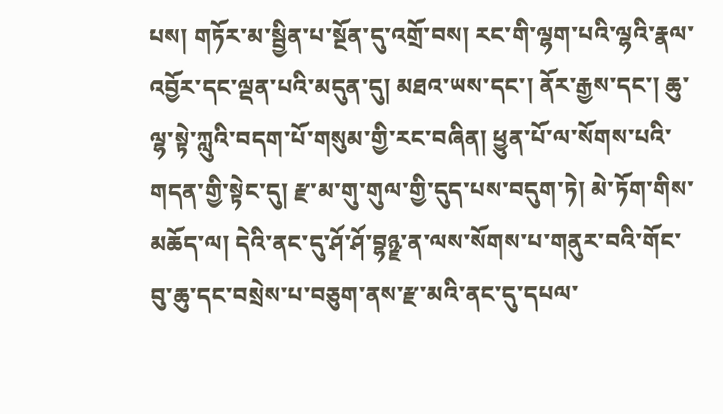པས། གཏོར་མ་སྦྱིན་པ་སྔོན་དུ་འགྲོ་བས། རང་གི་ལྷག་པའི་ལྷའི་རྣལ་འབྱོར་དང་ལྡན་པའི་མདུན་དུ། མཐའ་ཡས་དང་། ནོར་རྒྱས་དང་། ཆུ་ལྷ་སྟེ་ཀླུའི་བདག་པོ་གསུམ་གྱི་རང་བཞིན། ཕྱུན་པོ་ལ་སོགས་པའི་གདན་གྱི་སྟེང་དུ། རྫ་མ་གུ་གུལ་གྱི་དུད་པས་བདུག་ཏེ། མེ་ཏོག་གིས་མཆོད་ལ། དེའི་ནང་དུ་ཤོ་ཤོ་བྷཉྫ་ན་ལས་སོགས་པ་གནུར་བའི་གོང་བུ་ཆུ་དང་བསྲེས་པ་བཅུག་ནས་རྫ་མའི་ནང་དུ་དཔལ་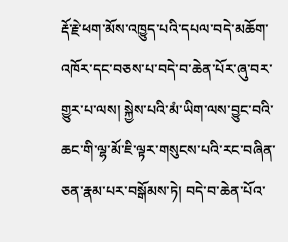རྡོ་རྗེ་ཕག་མོས་འཁྱུད་པའི་དཔལ་བདེ་མཆོག་འཁོར་དང་བཅས་པ་བདེ་བ་ཆེན་པོར་ཞུ་བར་གྱུར་པ་ལས། སྐྱེས་པའི་མཾ་ཡིག་ལས་བྱུང་བའི་ཆང་གི་ལྷ་མོ་ཇི་ལྟར་གསུངས་པའི་རང་བཞིན་ཅན་རྣམ་པར་བསྒོམས་ཏེ། བདེ་བ་ཆེན་པོའ་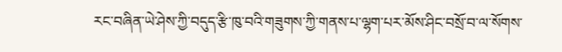རང་བཞིན་ཡེ་ཤེས་ཀྱི་བདུད་རྩི་ཁུ་བའི་གཟུགས་ཀྱི་གནས་པ་ལྷག་པར་མོས་ཤིང་བསྲོ་བ་ལ་སོགས་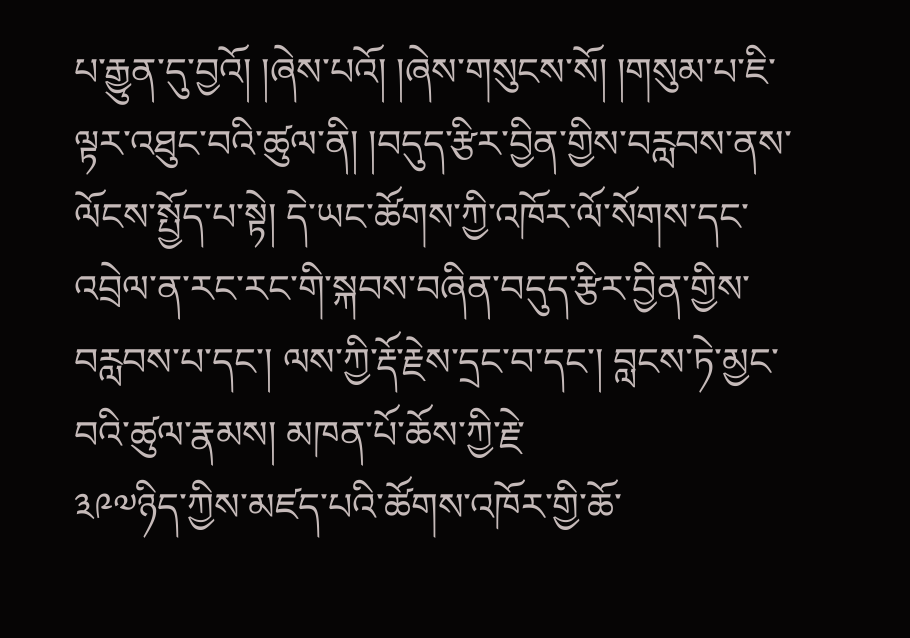པ་རྒྱུན་དུ་བྱའོ། །ཞེས་པའོ། །ཞེས་གསུངས་སོ། །གསུམ་པ་ཇི་ལྟར་འཐུང་བའི་ཚུལ་ནི། །བདུད་རྩིར་བྱིན་གྱིས་བརླབས་ནས་ལོངས་སྤྱོད་པ་སྟེ། དེ་ཡང་ཚོགས་ཀྱི་འཁོར་ལོ་སོགས་དང་འབྲེལ་ན་རང་རང་གི་སྐབས་བཞིན་བདུད་རྩིར་བྱིན་གྱིས་བརླབས་པ་དང་། ལས་ཀྱི་རྡོ་རྗེས་དྲང་བ་དང་། བླངས་ཏེ་མྱང་བའི་ཚུལ་རྣམས། མཁན་པོ་ཆོས་ཀྱི་རྗེ་
༣༩༧ཉིད་ཀྱིས་མཛད་པའི་ཚོགས་འཁོར་གྱི་ཆོ་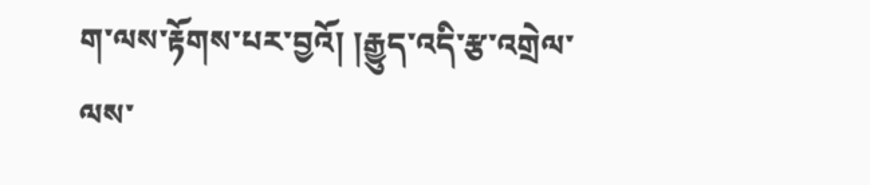ག་ལས་རྟོགས་པར་བྱའོ། །རྒྱུད་འདི་རྩ་འགྲེལ་ལས་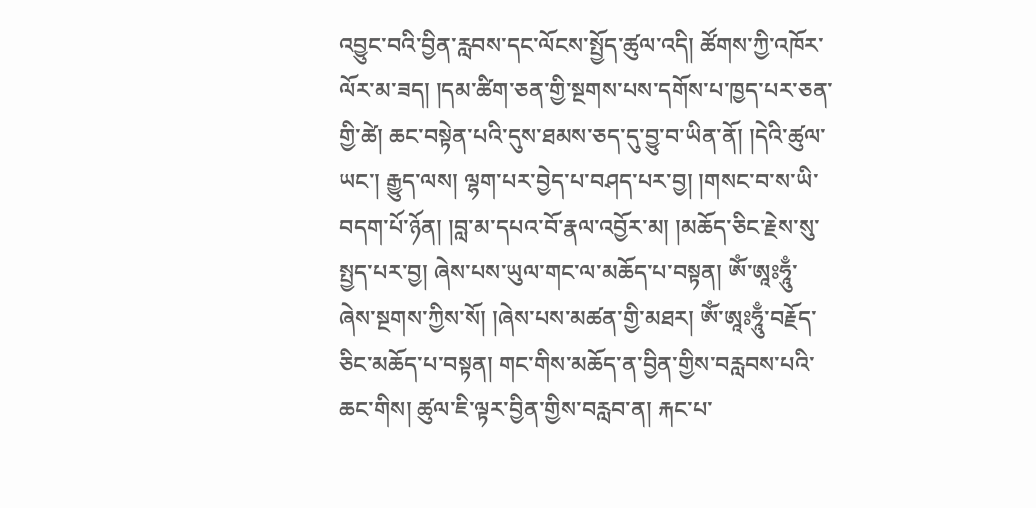འབྱུང་བའི་བྱིན་རླབས་དང་ལོངས་སྤྱོད་ཚུལ་འདི། ཚོགས་ཀྱི་འཁོར་ལོར་མ་ཟད། །དམ་ཚིག་ཅན་གྱི་སྔགས་པས་དགོས་པ་ཁྱད་པར་ཅན་གྱི་ཚེ། ཆང་བསྟེན་པའི་དུས་ཐམས་ཅད་དུ་བྱུ་བ་ཡིན་ནོ། །དེའི་ཚུལ་ཡང་། རྒྱུད་ལས། ལྷག་པར་བྱེད་པ་བཤད་པར་བྱ། །གསང་བ་ས་ཡི་བདག་པོ་ཉོན། །བླ་མ་དཔའ་བོ་རྣལ་འབྱོར་མ། །མཆོད་ཅིང་རྗེས་སུ་སྤྱད་པར་བྱ། ཞེས་པས་ཡུལ་གང་ལ་མཆོད་པ་བསྟན། ༀ་ཨཱཿཧཱུྃ་ཞེས་སྔགས་ཀྱིས་སོ། །ཞེས་པས་མཚན་གྱི་མཐར། ༀ་ཨཱཿཧཱུྃ་བརྗོད་ཅིང་མཆོད་པ་བསྟན། གང་གིས་མཆོད་ན་བྱིན་གྱིས་བརླབས་པའི་ཆང་གིས། ཚུལ་ཇི་ལྟར་བྱིན་གྱིས་བརླབ་ན། རྐང་པ་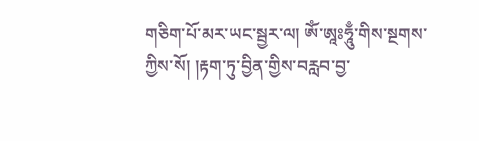གཅིག་པོ་མར་ཡང་སྦྱར་ལ། ༀ་ཨཱཿཧཱུྃ་གིས་སྔགས་ཀྱིས་སོ། །རྟག་ཏུ་བྱིན་གྱིས་བརླབ་བྱ་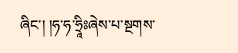ཞིང་། །ཧ་ཧ་ཧྲཱིཿཞེས་པ་སྔགས་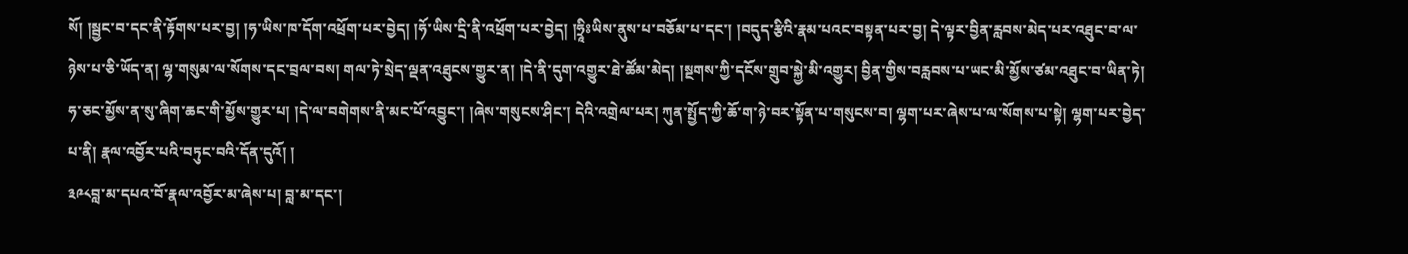སོ། །སྦྱང་བ་དང་ནི་རྟོགས་པར་བྱ། །ཧ་ཡིས་ཁ་དོག་འཕྲོག་པར་བྱེད། །ཧོ་ཡིས་དྲི་ནི་འཕྲོག་པར་བྱེད། །ཧྲཱིཿཡིས་ནུས་པ་བཅོམ་པ་དང་། །བདུད་རྩིའི་རྣམ་པའང་བསྟན་པར་བྱ། དེ་ལྟར་བྱིན་རླབས་མེད་པར་འཐུང་བ་ལ་ཉེས་པ་ཅི་ཡོད་ན། ལྷ་གསུམ་ལ་སོགས་དང་བྲལ་བས། གལ་ཏེ་སྲེད་ལྡན་འཐུངས་གྱུར་ན། །དེ་ནི་དུག་འགྱུར་ཐེ་ཚོམ་མེད། །སྔགས་ཀྱི་དངོས་གྲུབ་སྐྱེ་མི་འགྱུར། བྱིན་གྱིས་བརླབས་པ་ཡང་མི་མྱོས་ཙམ་འཐུང་བ་ཡིན་ཏེ། ཧ་ཅང་མྱོས་ན་སུ་ཞིག་ཆང་གི་མྱོས་གྱུར་པ། །དེ་ལ་བགེགས་ནི་མང་པོ་འབྱུང་། །ཞེས་གསུངས་ཤིང་། དེའི་འགྲེལ་པར། ཀུན་སྤྱོད་ཀྱི་ཆོ་ག་ཉེ་བར་སྟོན་པ་གསུངས་བ། ལྷག་པར་ཞེས་པ་ལ་སོགས་པ་སྟེ། ལྷག་པར་བྱེད་པ་ནི། རྣལ་འབྱོར་པའི་བཏུང་བའི་དོན་དུའོ། །
༣༩༨བླ་མ་དཔའ་བོ་རྣལ་འབྱོར་མ་ཞེས་པ། བླ་མ་དང་།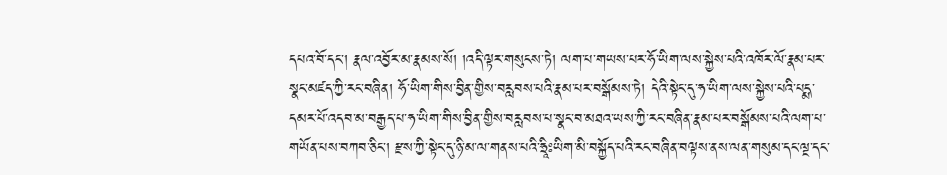དཔའ་བོ་དང་། རྣལ་འབྱོར་མ་རྣམས་སོ། །འདི་ལྟར་གསུངས་ཏེ། ལག་པ་གཡས་པར་ཧོ་ཡིག་ལས་སྐྱེས་པའི་འཁོར་ལོ་རྣམ་པར་སྣང་མཛད་ཀྱི་རང་བཞིན། ཧོ་ཡིག་གིས་བྱིན་གྱིས་བརླབས་པའི་རྣམ་པར་བསྒོམས་ཏེ། དེའི་སྟེང་དུ་ཧ་ཡིག་ལས་སྐྱེས་པའི་པདྨ་དམར་པོ་འདབ་མ་བརྒྱད་པ་ཧ་ཡིག་གིས་བྱིན་གྱིས་བརླབས་པ་སྣང་བ་མཐའ་ཡས་ཀྱི་རང་བཞིན་རྣམ་པར་བསྒོམས་པའི་ལག་པ་གཡོན་པས་བཀབ་ཅིང་། རྫས་ཀྱི་སྟེང་དུ་ཉི་མ་ལ་གནས་པའི་ཧྲཱིཿཡིག་མི་བསྐྱོད་པའི་རང་བཞིན་བལྟས་ནས་ལན་གསུམ་དང་ལྔ་དང་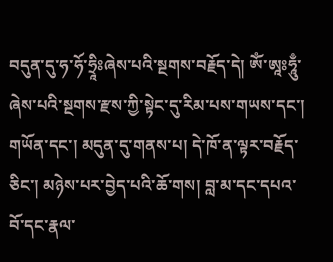བདུན་དུ་ཧ་ཧོ་ཧྲཱིཿཞེས་པའི་སྔགས་བརྗོད་དེ། ༀ་ཨཱཿཧཱུྃ་ཞེས་པའི་སྔགས་རྫས་ཀྱི་སྟེང་དུ་རིམ་པས་གཡས་དང་། གཡོན་དང་། མདུན་དུ་གནས་པ། དེ་ཁོ་ན་ལྟར་བརྗོད་ཅིང་། མཉེས་པར་བྱེད་པའི་ཆོ་གས། བླ་མ་དང་དཔའ་བོ་དང་རྣལ་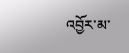འབྱོར་མ་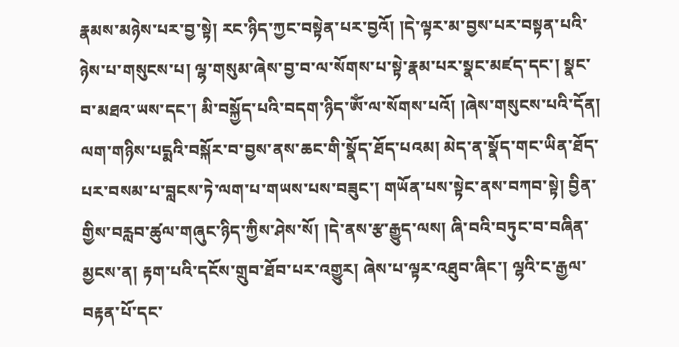རྣམས་མཉེས་པར་བྱ་སྟེ། རང་ཉིད་ཀྱང་བསྟེན་པར་བྱའོ། །དེ་ལྟར་མ་བྱས་པར་བསྟན་པའི་ཉེས་པ་གསུངས་པ། ལྷ་གསུམ་ཞེས་བྱ་བ་ལ་སོགས་པ་སྟེ་རྣམ་པར་སྣང་མཛད་དང་། སྣང་བ་མཐའ་ཡས་དང་། མི་བསྐྱོད་པའི་བདག་ཉིད་ༀ་ལ་སོགས་པའོ། །ཞེས་གསུངས་པའི་དོན། ལག་གཉིས་པདྨའི་བསྐོར་བ་བྱས་ནས་ཆང་གི་སྣོད་ཐོད་པའམ། མེད་ན་སྣོད་གང་ཡིན་ཐོད་པར་བསམ་པ་བླངས་ཏེ་ལག་པ་གཡས་པས་བཟུང་། གཡོན་པས་སྟེང་ནས་བཀབ་སྟེ། བྱིན་གྱིས་བརླབ་ཚུལ་གཞུང་ཉིད་ཀྱིས་ཤེས་སོ། །དེ་ནས་རྩ་རྒྱུད་ལས། ཞི་བའི་བཏུང་བ་བཞིན་མྱངས་ན། རྟག་པའི་དངོས་གྲུབ་ཐོབ་པར་འགྱུར། ཞེས་པ་ལྟར་འཐུབ་ཞིང་། ལྷའི་ང་རྒྱལ་བརྟན་པོ་དང་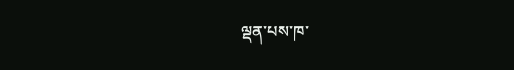ལྡན་པས་ཁ་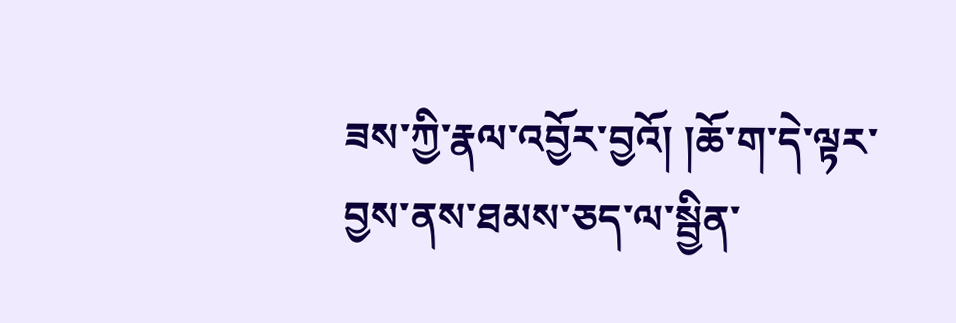ཟས་ཀྱི་རྣལ་འབྱོར་བྱའོ། །ཆོ་ག་དེ་ལྟར་བྱས་ནས་ཐམས་ཅད་ལ་སྦྱིན་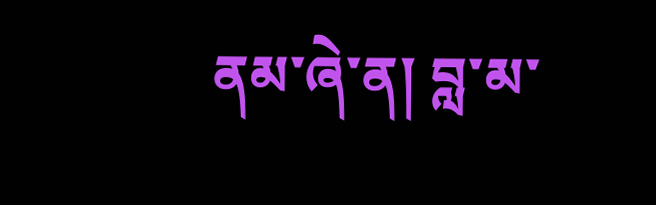ནམ་ཞེ་ན། བླ་མ་